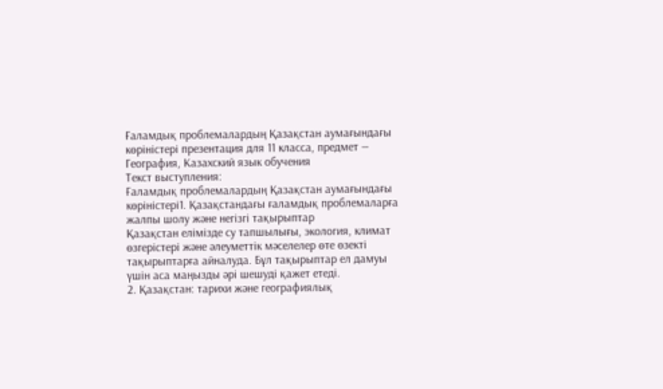Ғаламдық проблемалардың Қазақстан аумағындағы көріністері презентация для 11 класса, предмет — География, Казахский язык обучения
Текст выступления:
Ғаламдық проблемалардың Қазақстан аумағындағы көріністері1. Қазақстандағы ғаламдық проблемаларға жалпы шолу және негізгі тақырыптар
Қазақстан елімізде су тапшылығы, экология, климат өзгерістері және әлеуметтік мәселелер өте өзекті тақырыптарға айналуда. Бұл тақырыптар ел дамуы үшін аса маңызды әрі шешуді қажет етеді.
2. Қазақстан: тарихи және географиялық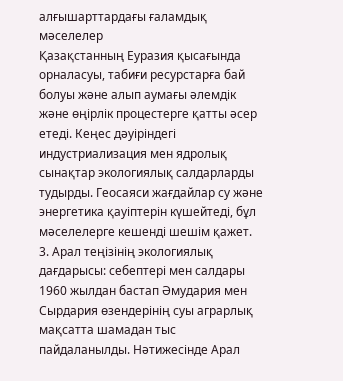алғышарттардағы ғаламдық мәселелер
Қазақстанның Еуразия қысағында орналасуы, табиғи ресурстарға бай болуы және алып аумағы әлемдік және өңірлік процестерге қатты әсер етеді. Кеңес дәуіріндегі индустриализация мен ядролық сынақтар экологиялық салдарларды тудырды. Геосаяси жағдайлар су және энергетика қауіптерін күшейтеді, бұл мәселелерге кешенді шешім қажет.
3. Арал теңізінің экологиялық дағдарысы: себептері мен салдары
1960 жылдан бастап Әмудария мен Сырдария өзендерінің суы аграрлық мақсатта шамадан тыс пайдаланылды. Нәтижесінде Арал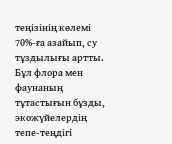теңізінің көлемі 70%-ға азайып, су тұздылығы артты. Бұл флора мен фаунаның тұтастығын бұзды, экожүйелердің тепе-теңдігі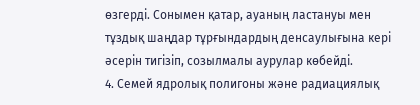өзгерді. Сонымен қатар, ауаның ластануы мен тұздық шаңдар тұрғындардың денсаулығына кері әсерін тигізіп, созылмалы аурулар көбейді.
4. Семей ядролық полигоны және радиациялық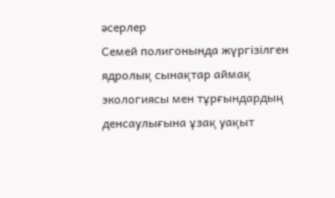әсерлер
Семей полигонында жүргізілген ядролық сынақтар аймақ экологиясы мен тұрғындардың денсаулығына ұзақ уақыт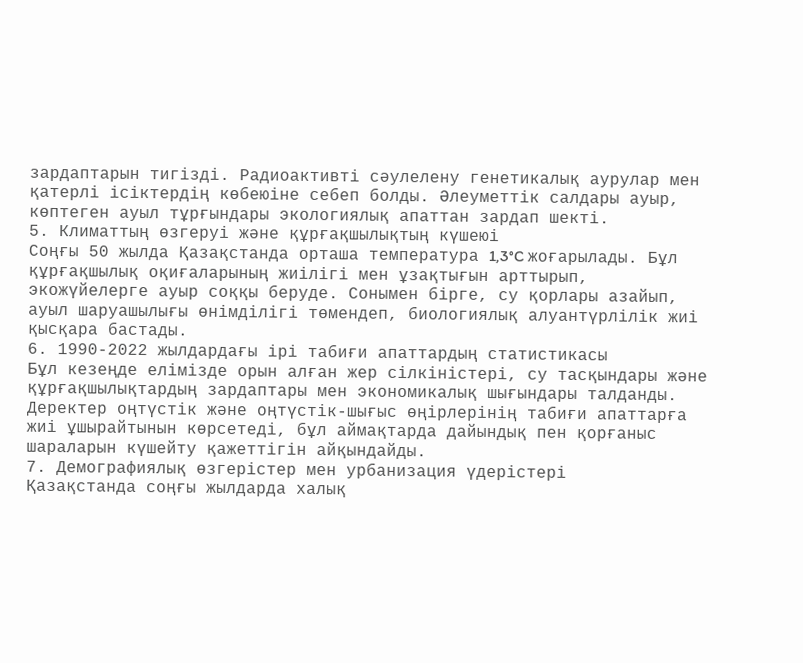зардаптарын тигізді. Радиоактивті сәулелену генетикалық аурулар мен қатерлі ісіктердің көбеюіне себеп болды. Әлеуметтік салдары ауыр, көптеген ауыл тұрғындары экологиялық апаттан зардап шекті.
5. Климаттың өзгеруі және құрғақшылықтың күшеюі
Соңғы 50 жылда Қазақстанда орташа температура 1,3°C жоғарылады. Бұл құрғақшылық оқиғаларының жиілігі мен ұзақтығын арттырып, экожүйелерге ауыр соққы беруде. Сонымен бірге, су қорлары азайып, ауыл шаруашылығы өнімділігі төмендеп, биологиялық алуантүрлілік жиі қысқара бастады.
6. 1990-2022 жылдардағы ірі табиғи апаттардың статистикасы
Бұл кезеңде елімізде орын алған жер сілкіністері, су тасқындары және құрғақшылықтардың зардаптары мен экономикалық шығындары талданды. Деректер оңтүстік және оңтүстік-шығыс өңірлерінің табиғи апаттарға жиі ұшырайтынын көрсетеді, бұл аймақтарда дайындық пен қорғаныс шараларын күшейту қажеттігін айқындайды.
7. Демографиялық өзгерістер мен урбанизация үдерістері
Қазақстанда соңғы жылдарда халық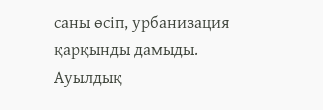саны өсіп, урбанизация қарқынды дамыды. Ауылдық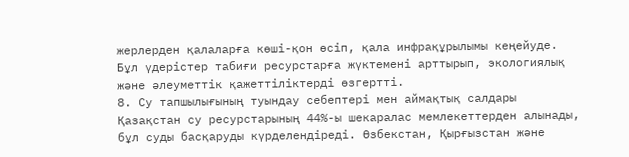жерлерден қалаларға көші-қон өсіп, қала инфрақұрылымы кеңейуде. Бұл үдерістер табиғи ресурстарға жүктемені арттырып, экологиялық және әлеуметтік қажеттіліктерді өзгертті.
8. Су тапшылығының туындау себептері мен аймақтық салдары
Қазақстан су ресурстарының 44%-ы шекаралас мемлекеттерден алынады, бұл суды басқаруды күрделендіреді. Өзбекстан, Қырғызстан және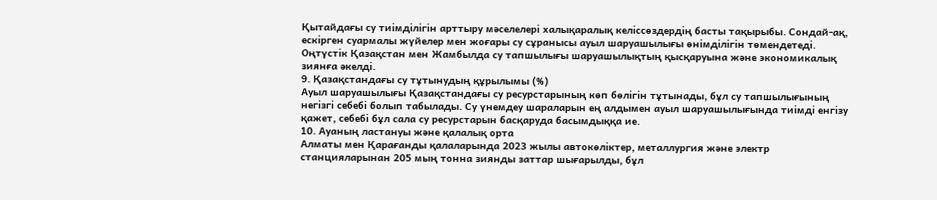Қытайдағы су тиімділігін арттыру мәселелері халықаралық келіссөздердің басты тақырыбы. Сондай-ақ, ескірген суармалы жүйелер мен жоғары су сұранысы ауыл шаруашылығы өнімділігін төмендетеді. Оңтүстік Қазақстан мен Жамбылда су тапшылығы шаруашылықтың қысқаруына және экономикалық зиянға әкелді.
9. Қазақстандағы су тұтынудың құрылымы (%)
Ауыл шаруашылығы Қазақстандағы су ресурстарының көп бөлігін тұтынады, бұл су тапшылығының негізгі себебі болып табылады. Су үнемдеу шараларын ең алдымен ауыл шаруашылығында тиімді енгізу қажет, себебі бұл сала су ресурстарын басқаруда басымдыққа ие.
10. Ауаның ластануы және қалалық орта
Алматы мен Қарағанды қалаларында 2023 жылы автокөліктер, металлургия және электр станцияларынан 205 мың тонна зиянды заттар шығарылды, бұл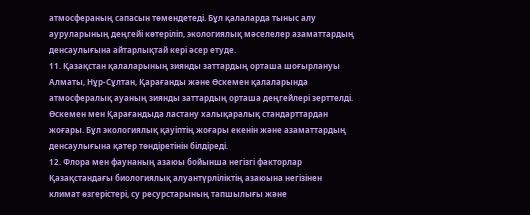атмосфераның сапасын төмендетеді. Бұл қалаларда тыныс алу ауруларының деңгейі көтеріліп, экологиялық мәселелер азаматтардың денсаулығына айтарлықтай кері әсер етуде.
11. Қазақстан қалаларының зиянды заттардың орташа шоғырлануы
Алматы, Нұр-Сұлтан, Қарағанды және Өскемен қалаларында атмосфералық ауаның зиянды заттардың орташа деңгейлері зерттелді. Өскемен мен Қарағандыда ластану халықаралық стандарттардан жоғары. Бұл экологиялық қауіптің жоғары екенін және азаматтардың денсаулығына қатер төндіретінін білдіреді.
12. Флора мен фаунаның азаюы бойынша негізгі факторлар
Қазақстандағы биологиялық алуантүрліліктің азаюына негізінен климат өзгерістері, су ресурстарының тапшылығы және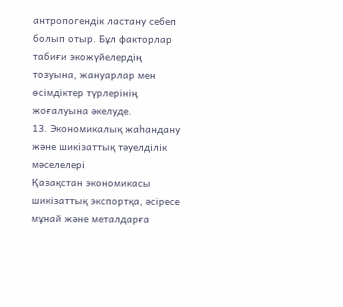антропогендік ластану себеп болып отыр. Бұл факторлар табиғи экожүйелердің тозуына, жануарлар мен өсімдіктер түрлерінің жоғалуына әкелуде.
13. Экономикалық жаһандану және шикізаттық тәуелділік мәселелері
Қазақстан экономикасы шикізаттық экспортқа, әсіресе мұнай және металдарға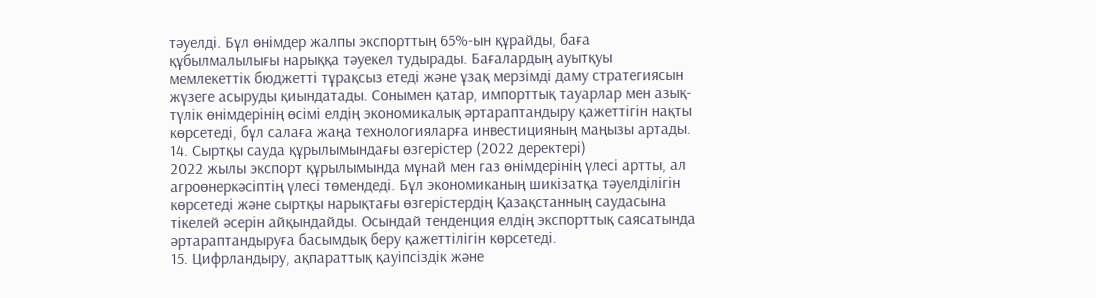тәуелді. Бұл өнімдер жалпы экспорттың 65%-ын құрайды, баға құбылмалылығы нарыққа тәуекел тудырады. Бағалардың ауытқуы мемлекеттік бюджетті тұрақсыз етеді және ұзақ мерзімді даму стратегиясын жүзеге асыруды қиындатады. Сонымен қатар, импорттық тауарлар мен азық-түлік өнімдерінің өсімі елдің экономикалық әртараптандыру қажеттігін нақты көрсетеді, бұл салаға жаңа технологияларға инвестицияның маңызы артады.
14. Сыртқы сауда құрылымындағы өзгерістер (2022 деректері)
2022 жылы экспорт құрылымында мұнай мен газ өнімдерінің үлесі артты, ал агроөнеркәсіптің үлесі төмендеді. Бұл экономиканың шикізатқа тәуелділігін көрсетеді және сыртқы нарықтағы өзгерістердің Қазақстанның саудасына тікелей әсерін айқындайды. Осындай тенденция елдің экспорттық саясатында әртараптандыруға басымдық беру қажеттілігін көрсетеді.
15. Цифрландыру, ақпараттық қауіпсіздік және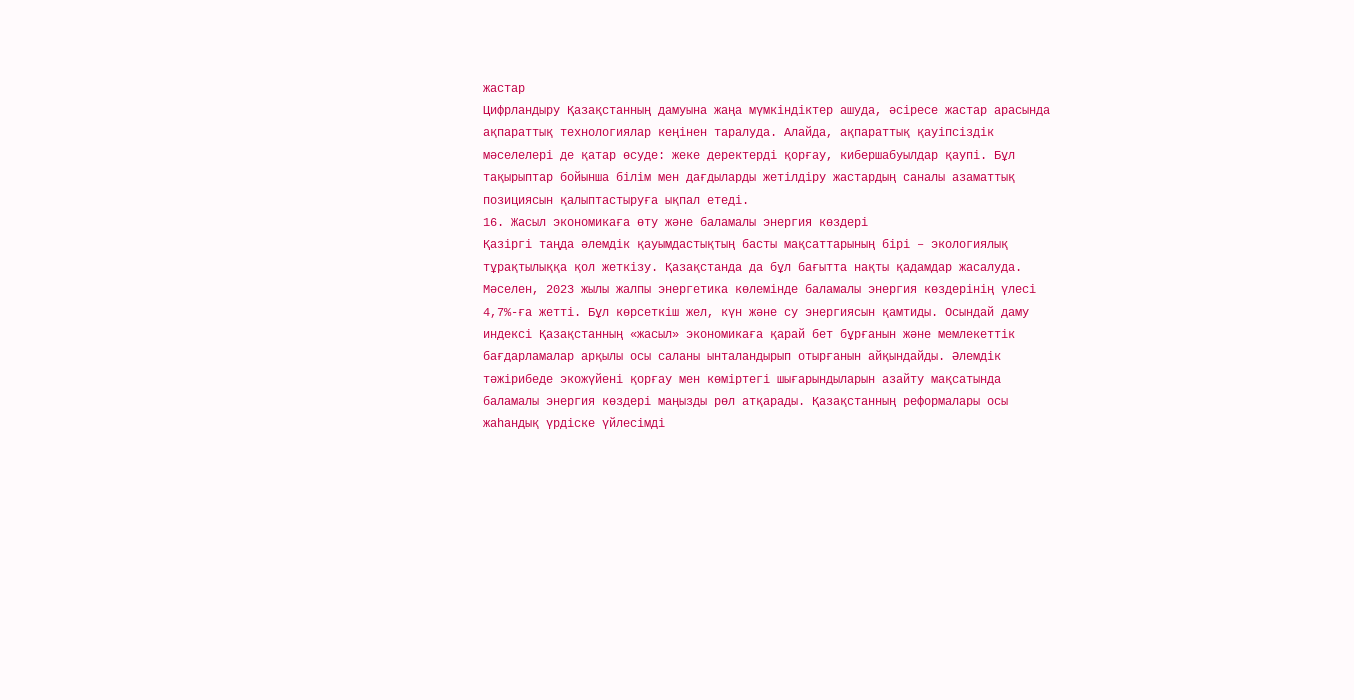жастар
Цифрландыру Қазақстанның дамуына жаңа мүмкіндіктер ашуда, әсіресе жастар арасында ақпараттық технологиялар кеңінен таралуда. Алайда, ақпараттық қауіпсіздік мәселелері де қатар өсуде: жеке деректерді қорғау, кибершабуылдар қаупі. Бұл тақырыптар бойынша білім мен дағдыларды жетілдіру жастардың саналы азаматтық позициясын қалыптастыруға ықпал етеді.
16. Жасыл экономикаға өту және баламалы энергия көздері
Қазіргі таңда әлемдік қауымдастықтың басты мақсаттарының бірі – экологиялық тұрақтылыққа қол жеткізу. Қазақстанда да бұл бағытта нақты қадамдар жасалуда. Мәселен, 2023 жылы жалпы энергетика көлемінде баламалы энергия көздерінің үлесі 4,7%-ға жетті. Бұл көрсеткіш жел, күн және су энергиясын қамтиды. Осындай даму индексі Қазақстанның «жасыл» экономикаға қарай бет бұрғанын және мемлекеттік бағдарламалар арқылы осы саланы ынталандырып отырғанын айқындайды. Әлемдік тәжірибеде экожүйені қорғау мен көміртегі шығарындыларын азайту мақсатында баламалы энергия көздері маңызды рөл атқарады. Қазақстанның реформалары осы жаһандық үрдіске үйлесімді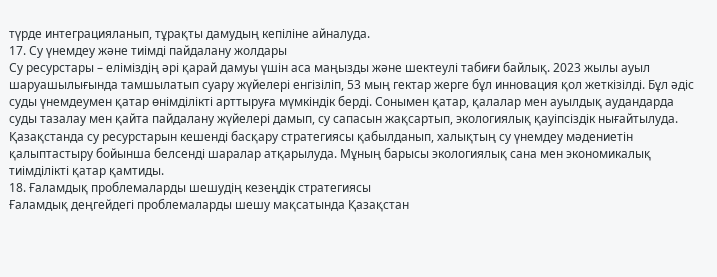түрде интеграцияланып, тұрақты дамудың кепіліне айналуда.
17. Су үнемдеу және тиімді пайдалану жолдары
Су ресурстары – еліміздің әрі қарай дамуы үшін аса маңызды және шектеулі табиғи байлық. 2023 жылы ауыл шаруашылығында тамшылатып суару жүйелері енгізіліп, 53 мың гектар жерге бұл инновация қол жеткізілді. Бұл әдіс суды үнемдеумен қатар өнімділікті арттыруға мүмкіндік берді. Сонымен қатар, қалалар мен ауылдық аудандарда суды тазалау мен қайта пайдалану жүйелері дамып, су сапасын жақсартып, экологиялық қауіпсіздік нығайтылуда. Қазақстанда су ресурстарын кешенді басқару стратегиясы қабылданып, халықтың су үнемдеу мәдениетін қалыптастыру бойынша белсенді шаралар атқарылуда. Мұның барысы экологиялық сана мен экономикалық тиімділікті қатар қамтиды.
18. Ғаламдық проблемаларды шешудің кезеңдік стратегиясы
Ғаламдық деңгейдегі проблемаларды шешу мақсатында Қазақстан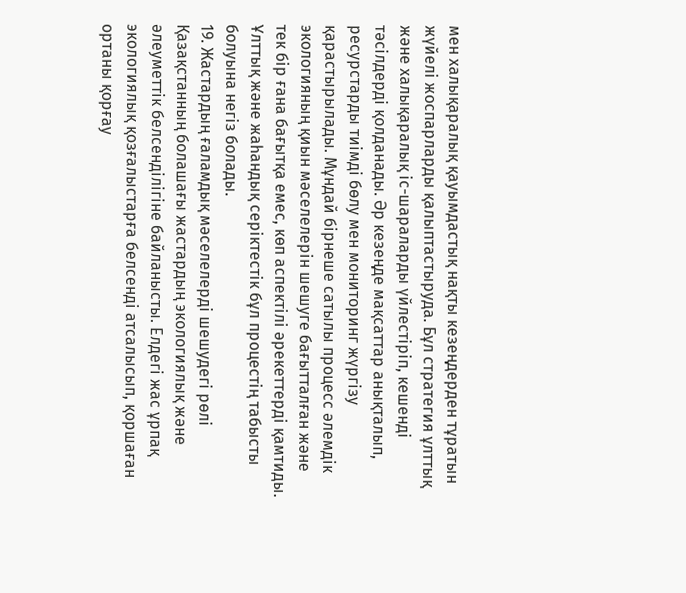мен халықаралық қауымдастық нақты кезеңдерден тұратын жүйелі жоспарларды қалыптастыруда. Бұл стратегия ұлттық және халықаралық іс-шараларды үйлестіріп, кешенді тәсілдерді қолданады. Әр кезеңде мақсаттар анықталып, ресурстарды тиімді бөлу мен мониторинг жүргізу қарастырылады. Мұндай бірнеше сатылы процесс әлемдік экологияның қиын мәселелерін шешуге бағытталған және тек бір ғана бағытқа емес, көп аспектілі әрекеттерді қамтиды. Ұлттық және жаһандық серіктестік бұл процестің табысты болуына негіз болады.
19. Жастардың ғаламдық мәселелерді шешудегі рөлі
Қазақстанның болашағы жастардың экологиялық және әлеуметтік белсенділігіне байланысты. Елдегі жас ұрпақ экологиялық қозғалыстарға белсенді атсалысып, қоршаған ортаны қорғау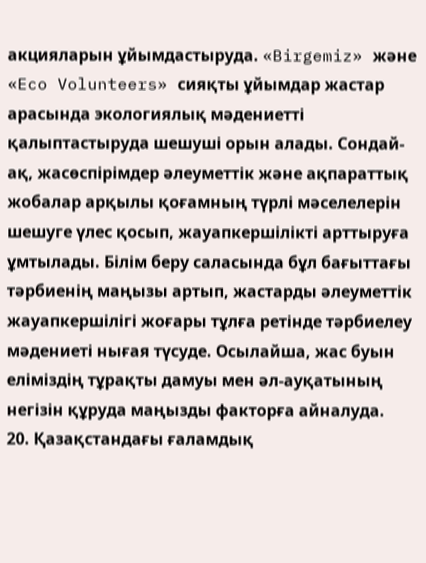акцияларын ұйымдастыруда. «Birgemiz» және «Eco Volunteers» сияқты ұйымдар жастар арасында экологиялық мәдениетті қалыптастыруда шешуші орын алады. Сондай-ақ, жасөспірімдер әлеуметтік және ақпараттық жобалар арқылы қоғамның түрлі мәселелерін шешуге үлес қосып, жауапкершілікті арттыруға ұмтылады. Білім беру саласында бұл бағыттағы тәрбиенің маңызы артып, жастарды әлеуметтік жауапкершілігі жоғары тұлға ретінде тәрбиелеу мәдениеті нығая түсуде. Осылайша, жас буын еліміздің тұрақты дамуы мен әл-ауқатының негізін құруда маңызды факторға айналуда.
20. Қазақстандағы ғаламдық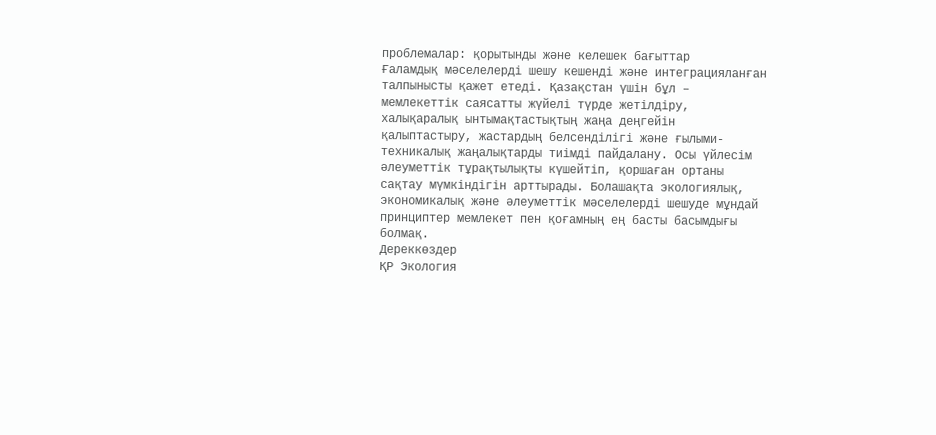проблемалар: қорытынды және келешек бағыттар
Ғаламдық мәселелерді шешу кешенді және интеграцияланған талпынысты қажет етеді. Қазақстан үшін бұл – мемлекеттік саясатты жүйелі түрде жетілдіру, халықаралық ынтымақтастықтың жаңа деңгейін қалыптастыру, жастардың белсенділігі және ғылыми-техникалық жаңалықтарды тиімді пайдалану. Осы үйлесім әлеуметтік тұрақтылықты күшейтіп, қоршаған ортаны сақтау мүмкіндігін арттырады. Болашақта экологиялық, экономикалық және әлеуметтік мәселелерді шешуде мұндай принциптер мемлекет пен қоғамның ең басты басымдығы болмақ.
Дереккөздер
ҚР Экология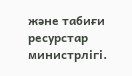және табиғи ресурстар министрлігі.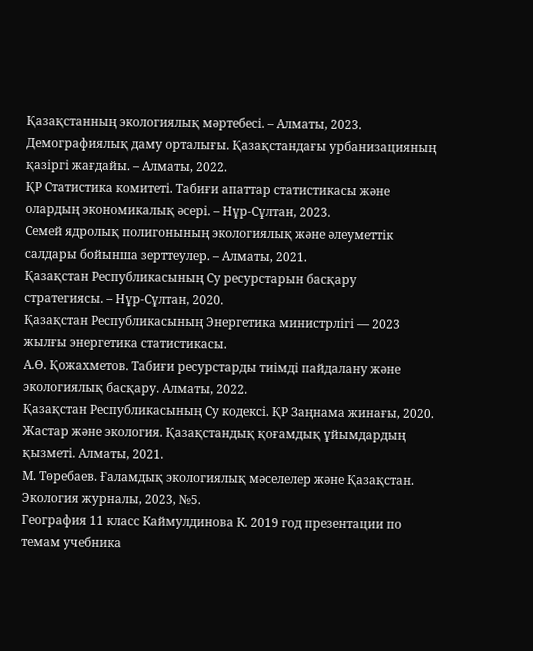Қазақстанның экологиялық мәртебесі. – Алматы, 2023.
Демографиялық даму орталығы. Қазақстандағы урбанизацияның қазіргі жағдайы. – Алматы, 2022.
ҚР Статистика комитеті. Табиғи апаттар статистикасы және олардың экономикалық әсері. – Нұр-Сұлтан, 2023.
Семей ядролық полигонының экологиялық және әлеуметтік салдары бойынша зерттеулер. – Алматы, 2021.
Қазақстан Республикасының Су ресурстарын басқару стратегиясы. – Нұр-Сұлтан, 2020.
Қазақстан Республикасының Энергетика министрлігі — 2023 жылғы энергетика статистикасы.
А.Ө. Қожахметов. Табиғи ресурстарды тиімді пайдалану және экологиялық басқару. Алматы, 2022.
Қазақстан Республикасының Су кодексі. ҚР Заңнама жинағы, 2020.
Жастар және экология. Қазақстандық қоғамдық ұйымдардың қызметі. Алматы, 2021.
М. Төребаев. Ғаламдық экологиялық мәселелер және Қазақстан. Экология журналы, 2023, №5.
География 11 класс Каймулдинова К. 2019 год презентации по темам учебника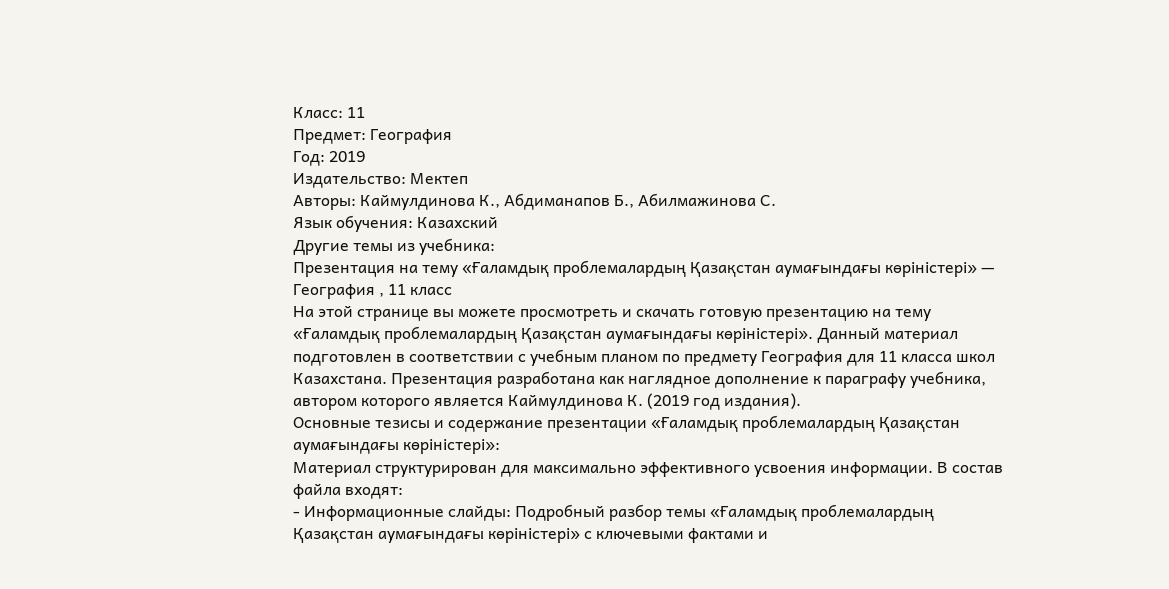Класс: 11
Предмет: География
Год: 2019
Издательство: Мектеп
Авторы: Каймулдинова К., Абдиманапов Б., Абилмажинова С.
Язык обучения: Казахский
Другие темы из учебника:
Презентация на тему «Ғаламдық проблемалардың Қазақстан аумағындағы көріністері» — География , 11 класс
На этой странице вы можете просмотреть и скачать готовую презентацию на тему «Ғаламдық проблемалардың Қазақстан аумағындағы көріністері». Данный материал подготовлен в соответствии с учебным планом по предмету География для 11 класса школ Казахстана. Презентация разработана как наглядное дополнение к параграфу учебника, автором которого является Каймулдинова К. (2019 год издания).
Основные тезисы и содержание презентации «Ғаламдық проблемалардың Қазақстан аумағындағы көріністері»:
Материал структурирован для максимально эффективного усвоения информации. В состав файла входят:
- Информационные слайды: Подробный разбор темы «Ғаламдық проблемалардың Қазақстан аумағындағы көріністері» с ключевыми фактами и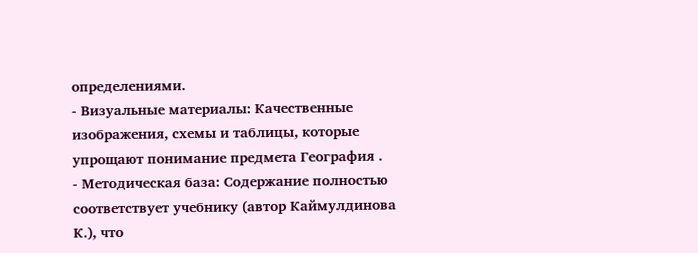определениями.
- Визуальные материалы: Качественные изображения, схемы и таблицы, которые упрощают понимание предмета География .
- Методическая база: Содержание полностью соответствует учебнику (автор Каймулдинова К.), что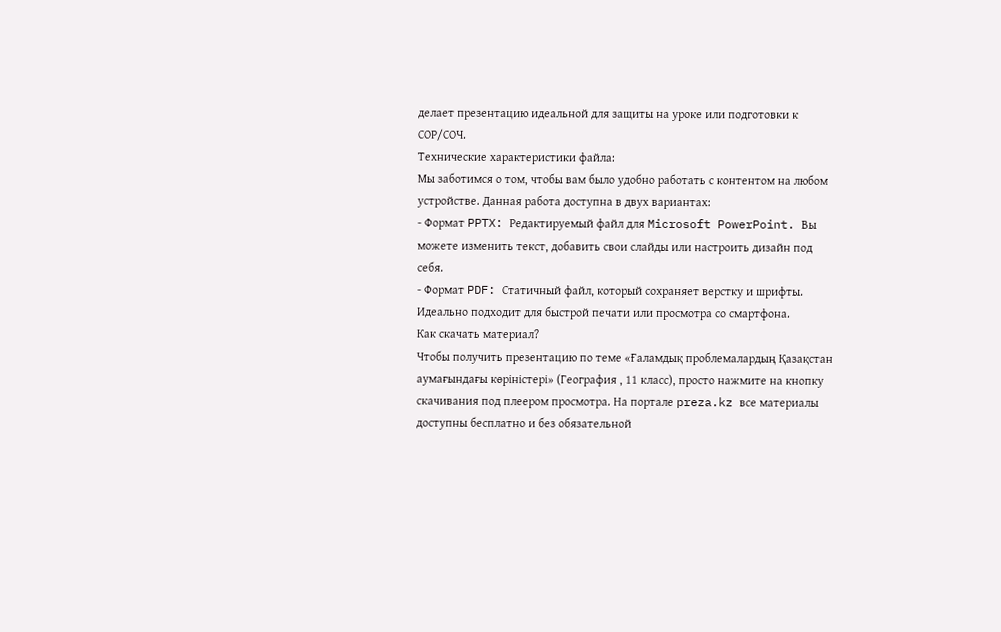делает презентацию идеальной для защиты на уроке или подготовки к СОР/СОЧ.
Технические характеристики файла:
Мы заботимся о том, чтобы вам было удобно работать с контентом на любом устройстве. Данная работа доступна в двух вариантах:
- Формат PPTX: Редактируемый файл для Microsoft PowerPoint. Вы можете изменить текст, добавить свои слайды или настроить дизайн под себя.
- Формат PDF: Статичный файл, который сохраняет верстку и шрифты. Идеально подходит для быстрой печати или просмотра со смартфона.
Как скачать материал?
Чтобы получить презентацию по теме «Ғаламдық проблемалардың Қазақстан аумағындағы көріністері» (География , 11 класс), просто нажмите на кнопку скачивания под плеером просмотра. На портале preza.kz все материалы доступны бесплатно и без обязательной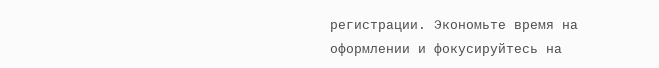регистрации. Экономьте время на оформлении и фокусируйтесь на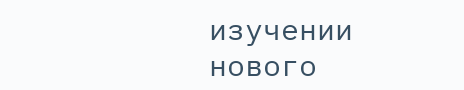изучении нового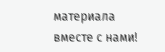материала вместе с нами!